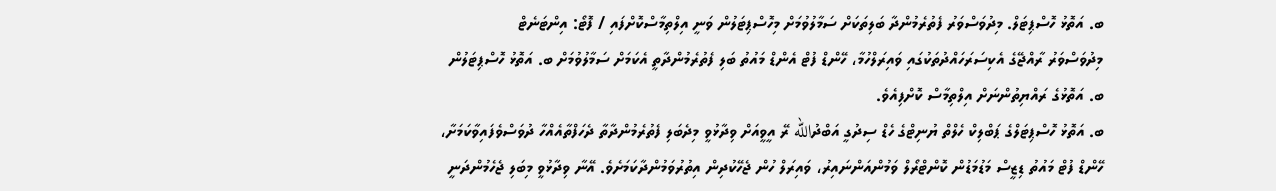ބ. އަތޮޅު ހޮސްޕިޓަލް. މިދުވަސްވަރު ފެތުރެމުންދާ ބަލިތަކަށް ސަމާލުވުމަށް މިހޮސްޕިޓަލުން ވަނީ އިލްތިމާސްކޮށްފައި / ފޮޓޯ: އިންޓަނެޓް
މިދުވަސްވަރު ރާއްޖޭގެ އެކިސަރަހައްދުތަކުގައި ވައިރަލްހުމާ، ހޭންޑް ފުޓް އެންޑް މައުތު ބަލި ފެތުރެމުންދާތީ އެކަމަށް ސަމާލުވުމަށް ބ. އަތޮޅު ހޮސްޕިޓަލުން ބ. އަތޮޅުގެ ރައްޔިތުންނަށް އިލްތިމާސް ކޮށްފިއެވެ.
ބ. އަތޮޅު ހޮސްޕިޓަލްގެ ޕަބްލިކް ހެލްތް ޔުނިޓްގެ ހެޑް ސިދުގީ އަބްދުالله ރޭ އީވީއަށް ވިދާޅުވީ މިދެބަލި ފެތުރެމުންދާތާ ދެހަފްތާއެއްހާ ދުވަސްވެފައިވާކަމަށާ، ހޭންޑް ފުޓް މައުތު ޑިޒީސް މަޑުމަޑުން ކޮންޓްރޯލް ވަމުންއަންނައިރު، ވައިރަލް ހުން ޖެހޭކުދިން އިތުރުވަމުންދާކަމަށެވެ. އޭނާ ވިދާޅުވީ މިބަލި ޖެހެމުންދަނީ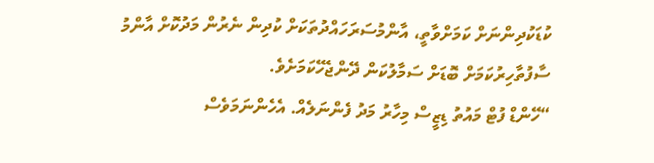ކުޑަކުދިންނަށް ކަމަށްވާތީ، އާންމުސަރަހައްދުތަކަށް ކުދިން ނެރުން މަދުކޮށް އާންމު ސާފުތާހިރުކަމަށް ބޮޑަށް ސަމާލުކަން ދޭންޖެހޭކަމަށެވެ.
“ހޭންޑް ފުޓް މައުތު ޑިޒީސް މިހާރު މަދު ފެންނަލެއް. އެހެންނަމަވެސް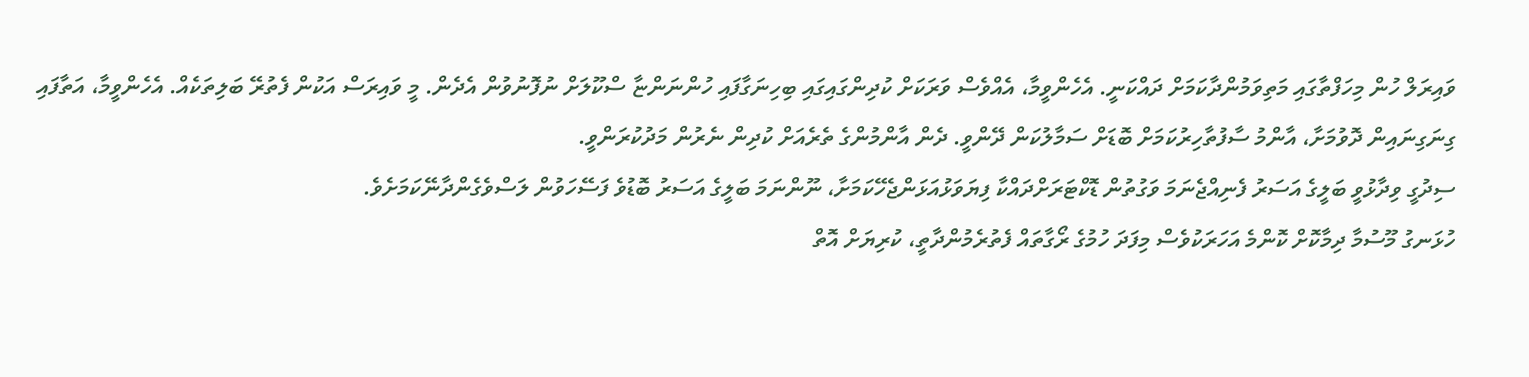ވައިރަލް ހުން މިހަފްތާގައި މަތިވަމުންދާކަމަށް ދައްކަނީ. އެހެންވީމާ، އެއްވެސް ވަރަކަށް ކުދިންގައިގައި ބިހިނަގާފައި ހުންނަންޏާ ސްކޫލަށް ނުފޮނުވުން އެދެން. މީ ވައިރަސް އަކުން ފެތުރޭ ބަލިތަކެއް. އެހެންވީމާ، އަތާފައި ގިނަގިނައިން ދޮވުމަށާ، އާންމު ސާފުތާހިރުކަމަށް ބޮޑަށް ސަމާލުކަން ދޭންވީ. ދެން އާންމުންގެ ތެރެއަށް ކުދިން ނެރުން މަދުކުރަންވީ.
ސިދުގީ ވިދާޅުވީ ބަލީގެ އަސަރު ފެނިއްޖެނަމަ ވަގުތުން ޑޮކްޓަރަށްދައްކާ ފިޔަވަޅުއަޅަންޖެހޭކަމަށާ، ނޫންނަމަ ބަލީގެ އަސަރު ބޮޑުވެ ފަސޭހަވުން ލަސްވެގެންދާނޭކަމަށެވެ.
ހުޅަނގު މޫސުމާ ދިމާކޮށް ކޮންމެ އަހަރަކުވެސް މިފަދަ ހުމުގެ ރޯގާތައް ފެތުރެމުންދާތީ، ކުރިޔަށް އޮތް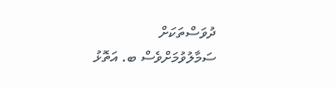ދުވަސްތަކަށް ސަމާލުވުމަށްވެސް ބ. އަތޮޅު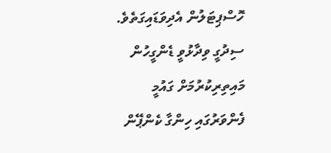ހޮސްޕިޓަލުން އެދިވަޑައިގަތެވެ. ސިދުގީ ވިދާޅުވީ ޑެންގީހުން މައިތިރިކުރުމަށް ގައުމީ ފެންވަރުގައި ހިންގާ ކެންޕޭން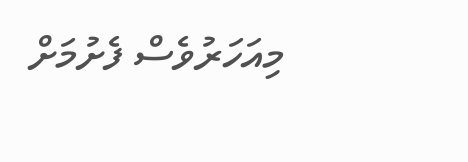މިއަހަރުވެސް ފެށުމަށް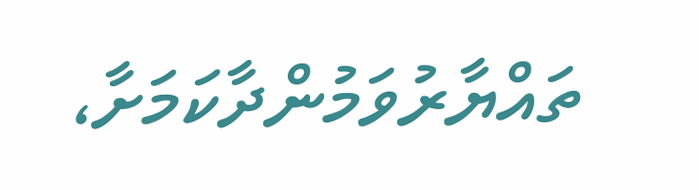ތައްޔާރުވަމުންދާކަމަށާ،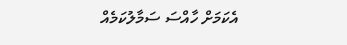އެކަމަށް ހާއްސަ ސަމާލުކަމެއް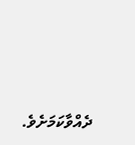ދެއްވާކަމަށެވެ.